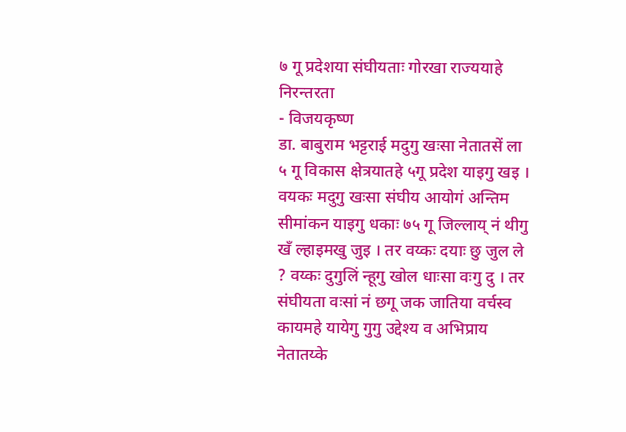७ गू प्रदेशया संघीयताः गोरखा राज्ययाहे निरन्तरता
- विजयकृष्ण
डा. बाबुराम भट्टराई मदुगु खःसा नेतातसें ला ५ गू विकास क्षेत्रयातहे ५गू प्रदेश याइगु खइ । वयकः मदुगु खःसा संघीय आयोगं अन्तिम सीमांकन याइगु धकाः ७५ गू जिल्लाय् नं थीगु खँ ल्हाइमखु जुइ । तर वय्कः दयाः छु जुल ले ? वय्कः दुगुलिं न्हूगु खोल धाःसा वःगु दु । तर संघीयता वःसां नं छगू जक जातिया वर्चस्व कायमहे यायेगु गुगु उद्देश्य व अभिप्राय नेतातय्के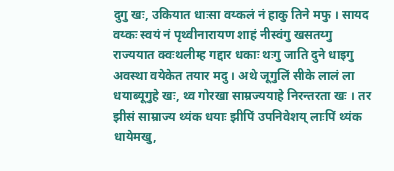दुगु खः, उकियात धाःसा वय्कलं नं हाकु तिने मफु । सायद वय्कः स्वयं नं पृथ्वीनारायण शाहं नीस्वंगु खसतय्गु राज्ययात क्वःथलीम्ह गद्दार धकाः थःगु जाति दुने धाइगु अवस्था वयेकेत तयार मदु । अथे जूगुलिं सीके लालं ला धयाब्यूगुहे खः, थ्व गोरखा साम्रज्ययाहे निरन्तरता खः । तर झीसं साम्राज्य थ्यंक धयाः झीपिं उपनिवेशय् लाःपिं थ्यंक धायेमखु,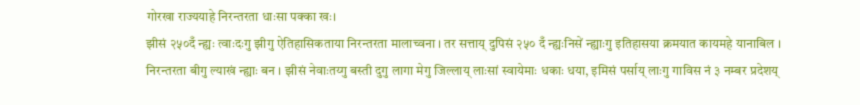गोरखा राज्ययाहे निरन्तरता धाःसा पक्का खः।
झीसं २५०दँ न्ह्यः त्वाःदःगु झीगु ऐतिहासिकताया निरन्तरता मालाच्वना । तर सत्ताय् दुपिसं २५० दँ न्ह्यःनिसें न्ह्याःगु इतिहासया क्रमयात कायमहे यानाबिल । निरन्तरता बीगु ल्याखं न्ह्याः बन । झीसं नेवाःतय्गु बस्ती दुगु लागा मेगु जिल्लाय् लाःसां स्वायेमाः धकाः धया, इमिसं पर्साय् लाःगु गाविस नं ३ नम्बर प्रदेशय्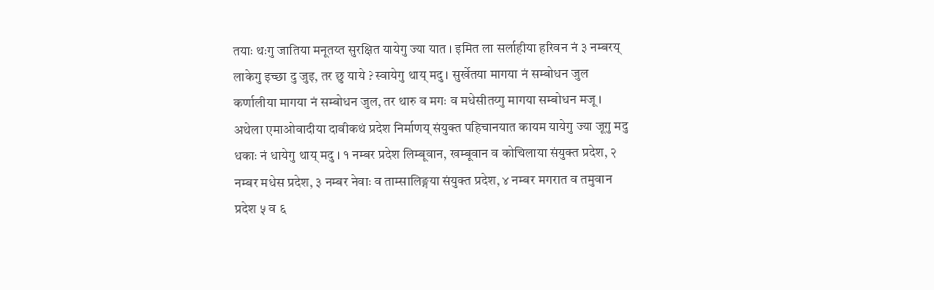तयाः थःगु जातिया मनूतय्त सुरक्षित यायेगु ज्या यात । इमित ला सर्लाहीया हरिवन नं ३ नम्बरय् लाकेगु इच्छा दु जुइ, तर छु याये ? स्वायेगु थाय् मदु । सुर्खेतया मागया नं सम्बोधन जुल कर्णालीया मागया नं सम्बोधन जुल, तर थारु व मगः व मधेसीतय्गु मागया सम्बोधन मजू ।
अथेला एमाओवादीया दावीकथं प्रदेश निर्माणय् संयुक्त पहिचानयात कायम यायेगु ज्या जूगु मदु धकाः नं धायेगु थाय् मदु । १ नम्बर प्रदेश लिम्बूवान, खम्बूवान व कोचिलाया संयुक्त प्रदेश, २ नम्बर मधेस प्रदेश, ३ नम्बर नेवाः व ताम्सालिङ्गया संयुक्त प्रदेश, ४ नम्बर मगरात व तमुवान प्रदेश ५ व ६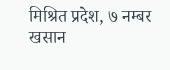मिश्रित प्रदेश, ७ नम्बर खसान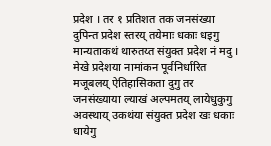प्रदेश । तर १ प्रतिशत तक जनसंख्या दुपिन्त प्रदेश स्तरय् तयेमाः धकाः धइगु मान्यताकथं थारुतय्त संयुक्त प्रदेश नं मदु । मेखे प्रदेशया नामांकन पूर्वनिर्धारित मजूबलय् ऐतिहासिकता दुगु तर जनसंख्याया ल्याखं अल्पमतय् लायेधुकुगु अवस्थाय् उकथंया संयुक्त प्रदेश खः धकाः धायेगु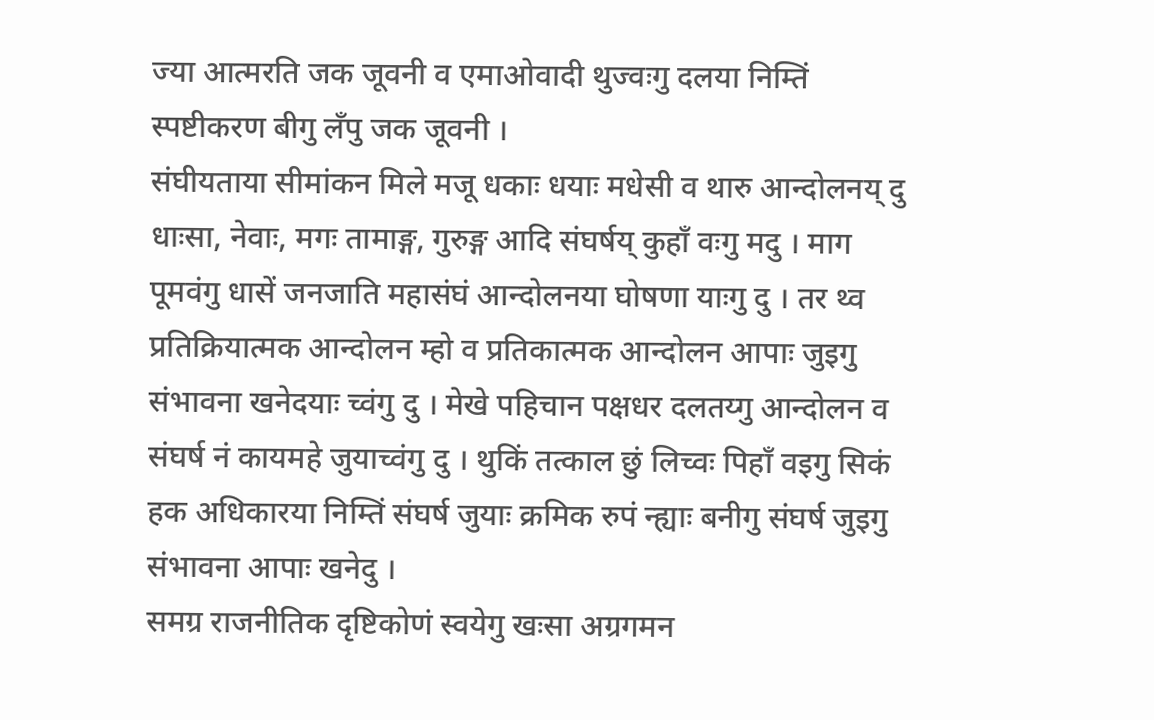ज्या आत्मरति जक जूवनी व एमाओवादी थुज्वःगु दलया निम्तिं स्पष्टीकरण बीगु लँपु जक जूवनी ।
संघीयताया सीमांकन मिले मजू धकाः धयाः मधेसी व थारु आन्दोलनय् दु धाःसा, नेवाः, मगः तामाङ्ग, गुरुङ्ग आदि संघर्षय् कुहाँ वःगु मदु । माग पूमवंगु धासें जनजाति महासंघं आन्दोलनया घोषणा याःगु दु । तर थ्व प्रतिक्रियात्मक आन्दोलन म्हो व प्रतिकात्मक आन्दोलन आपाः जुइगु संभावना खनेदयाः च्वंगु दु । मेखे पहिचान पक्षधर दलतय्गु आन्दोलन व संघर्ष नं कायमहे जुयाच्वंगु दु । थुकिं तत्काल छुं लिच्वः पिहाँ वइगु सिकं हक अधिकारया निम्तिं संघर्ष जुयाः क्रमिक रुपं न्ह्याः बनीगु संघर्ष जुइगु संभावना आपाः खनेदु ।
समग्र राजनीतिक दृष्टिकोणं स्वयेगु खःसा अग्रगमन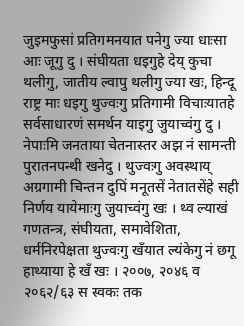जुइमफुसां प्रतिगमनयात पनेगु ज्या धाःसा आः जूगु दु । संघीयता धइगुहे देय् कुचा थलीगु, जातीय ल्वापु थलीगु ज्या खः, हिन्दू राष्ट्र माः धइगु थुज्वःगु प्रतिगामी विचाःयातहे सर्वसाधारणं समर्थन याइगु जुयाच्वंगु दु । नेपाःमि जनताया चेतनास्तर अझ नं सामन्ती पुरातनपन्थी खनेदु । थुज्वःगु अवस्थाय् अग्रगामी चिन्तन दुपिं मनूतसें नेतातसेंहे सही निर्णय यायेमाःगु जुयाच्वंगु खः । थ्व ल्याखं गणतन्त्र, संघीयता, समावेशिता, धर्मनिरपेक्षता थुज्वःगु खँयात ल्यंकेगु नं छगू हाथ्याया हे खँ खः । २००७, २०४६ व २०६२/६३ स स्वकः तक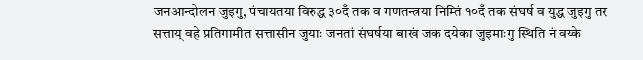जनआन्दोलन जुइगु, पंचायतया विरुद्ध ३०दँ तक व गणतन्त्रया निम्तिं १०दँ तक संघर्ष व युद्ध जुइगु तर सत्ताय् वहे प्रतिगामीत सत्तासीन जुयाः जनतां संघर्षया बाखं जक दयेका जुइमाःगु स्थिति नं वय्के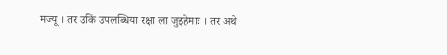मज्यू । तर उकिं उपलब्धिया रक्षा ला जुइहेमाः । तर अथे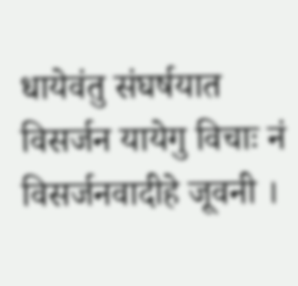धायेवंतु संघर्षयात विसर्जन यायेगु विचाः नं विसर्जनवादीहे जूवनी ।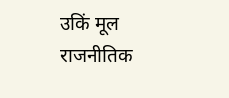उकिं मूल राजनीतिक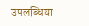उपलब्धिया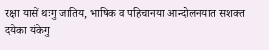रक्षा यासें थःगु जातिय, भाषिक व पहिचानया आन्दोलनयात सशक्त दयेका यंकेगु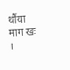थौंया माग खः ।